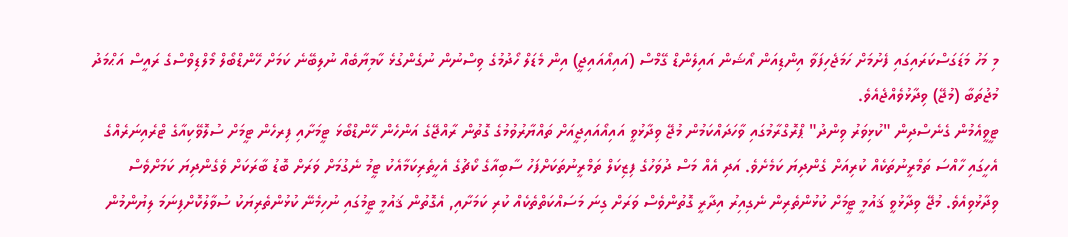މި މަހު މަޑަގަސްކަރައިގައި ފެށުމަށް ހަމަޖެހިފަވާ އިންޑިއަން އޯޝަން އައިލެންޑް ގޭމްސް (އައިއޯއައިޖީ) އިން މެޑަލް ހޯދުމުގެ ވިސްނުން ނުގެންގުޅެ ކާމިޔާބެއް ނުލިބޭނެ ކަމަށް ހޭންޑްބޯލް މޯލްޑިވްސްގެ ރައީސް އަޙްމަދު މުޖުތަބާ (މުޖޭ) ވިދާޅުވެއްޖެއެވެ.
ޓީވީއެމުން ގެނެސްދިން "ކުޅިވަރު ވިންދު" ޕްރޮގްރާމުގައި ވާހަދައްކަމުން މުޖޭ ވިދާޅުވީ އައިއޯއައިޖީއަށް ތައްޔާރުވުމުގެ ގޮތުން ރާއްޖޭގެ އަންހެން ހޭންޑްބޯޅަ ޓީމަށާއި ފިރހެން ޓީމަށް ސުލޮވޭކިއާގެ ޓްރެއިނަރެއްގެ އެހީގައި ހާއްސަ ތަމްރީނުތަކެއް ކުރިއަށް ގެންދިޔަ ކަމެށެވެ. އަދި އެއް މަސް ދުވަހުގެ ފިޒިކަލް ތަމްރީނުތަކަށްފަހު ސާބިއާގެ ކޯޗުގެ އެހީތެރިކަމާއެކު ޓީމު ނެގުމަށް ވަރަށް ބޮޑު ބާރަކަށް ވެގެންދިޔަ ކަމަށްވެސް ވިދާޅުވިއެވެ. މުޖޭ ވިދާޅުވީ ޤައުމީ ޓީމަށް ކުޅުންތެރިން ނެގިއިރު އިދާރީ ގޮތުންވެސް ވަރަށް ގިނަ މަސައްކަތްތެކެއް ކުރި ކަމަށާއި, އެގޮތުން ޤައުމީ ޓީމުގައި ނުހިމެނޭ ކުޅުންތެރިޔަކު ސުވާލުކޮށްފިނަމަ ލިޔުންމުން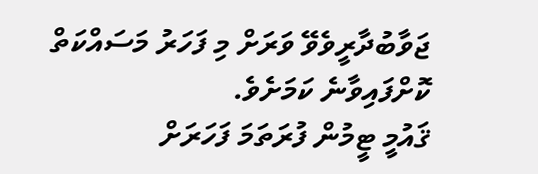ޖަވާބުދާރީވެވޭ ވަރަށް މި ފަހަރު މަސައްކަތް ކޮށްފައިވާނެ ކަމަށެވެ.
ޤައުމީ ޓީމުން ފުރަތަމަ ފަހަރަށް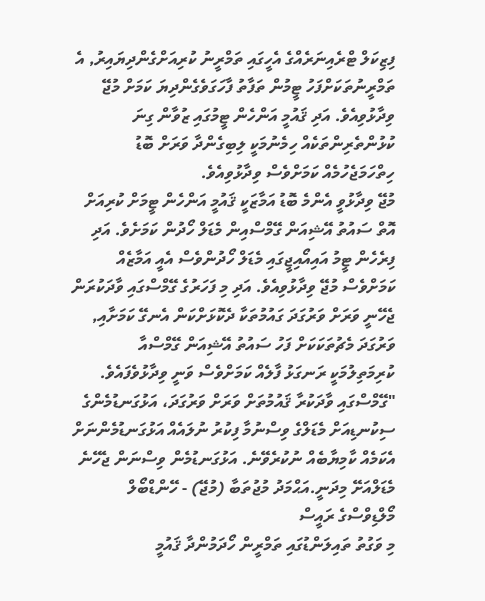ފިޒިކަލް ޓްރެއިނަރެއްގެ އެހީގައި ތަމްރީނު ކުރިއަށްގެންދިޔައިރު, އެ ތަމްރީނުތަކަށްފަހު ޓީމުން ތަފާތު ފާހަގަވެގެންދިޔަ ކަމަށް މުޖޭ ވިދާޅުވިއެވެ. އަދި ޤައުމީ އަންހެން ޓީމުގައި ޒުވާން ގިނަ ކުޅުންތެރިންތަކެއް ހިމެނުމަކީ ލިބިގެންދާ ވަރަށް ބޮޑު ހިތްހަމަޖެހުމެއް ކަމަށްވެސް ވިދާޅުވިއެވެ.
މުޖޭ ވިދާޅުވީ އެންމެ ބޮޑު އަމާޒަކީ ޤައުމީ އަންހެން ޓީމަށް ކުރިއަށް އޮތް ސައުތު އޭޝިއަން ގޭމްސްއިން މެޑަލް ހޯދުން ކަމަށެވެ. އަދި ފިރެހެން ޓީމު އައިއޯއިޖީގައި މެޑަލް ހޯދުންވެސް އެއީ އަމާޒެއް ކަމަށްވެސް މުޖޭ ވިދާޅުވިއެވެ. އަދި މި ފަހަރުގެ ގޭމްސްގައި ވާދަކުރަން ޖެހޭނީ ވަރަށް ވަރުގަދަ ގައުމުތަކާ ދެކޮޅަށްކަން އެނގޭ ކަމަށާއި, ވަރުގަދަ މެޗުތަކަކަށް ފަހު ސައުތު އޭޝިއަން ގޭމްސްއާ ކުރިމަތިލުމަކީ ރަނގަޅު ފާލެއް ކަމަށްވެސް ވަނީ ވިދާޅުވެފައެވެ.
"ގޭމްސްގައި ވާދަކުރާ ޤައުމުތަށް ވަރަށް ވަރުގަދަ، އަޅުގަނޑުމެންގެ ސިކުނޑިއަށް މެޑަލްގެ ވިސްނުމާ ފިކުރު ނުލައެއް އަޅުގަނޑުމެންނަށް އެކަމެއް ކާމިޔާބެއް ނުކުރެވޭނެ. އަޅުގަނޑުމެން ވިސްނަން ޖެހޭނެ މެޑަލްއަށޭ މިދަނީ.އަޙްމަދު މުޖުތަބާ (މުޖޭ) - ހޭންޑްބޯލް މޯލްޑިވްސްގެ ރައީސް
މި ވަގުތު ތައިލަންޑުގައި ތަމްރީން ހޯދަމުންދާ ޤައުމީ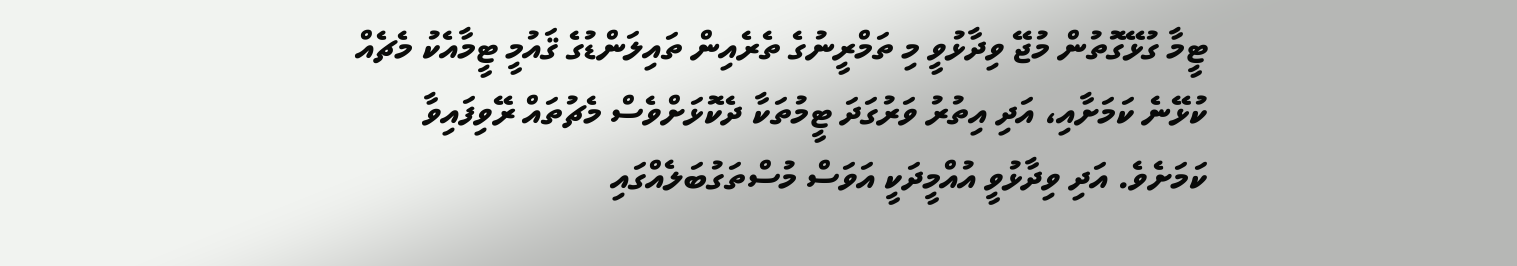ޓީމާ ގުޅޭގޮތުން މުޖޭ ވިދާޅުވީ މި ތަމްރީނުގެ ތެރެއިން ތައިލަންޑުގެ ޤައުމީ ޓީމާއެކު މެޗެއް ކުޅޭނެ ކަމަށާއި، އަދި އިތުރު ވަރުގަދަ ޓީމުތަކާ ދެކޮޅަށްވެސް މެޗުތައް ރޭވިފައިވާ ކަމަށެވެ. އަދި ވިދާޅުވީ އުއްމީދަކީ އަވަސް މުސްތަގުބަލެއްގައި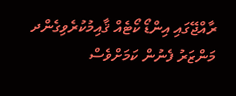ރާއްޖޭގައި އިންޑޯ ކޯޓެއް ޤާއިމުކުރެވިގެންދ މަންޒަރު ފެނުން ކަމަށްވެސް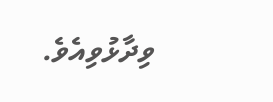ވިދާޅުވިއެވެ.